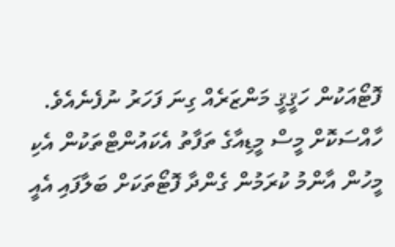ފޮޓޯއަކުން ހަޤީޤީ މަންޒަރެއް ގިނަ ފަހަރު ނުފެނެއެވެ. ހާއްސަކޮށް މީސް މީޑިއާގެ ތަފާތު އެކައުންޓްތަކުން އެކި މީހުން އާންމު ކުރަމުން ގެންދާ ފޮޓޯތަކަށް ބަލާފައި އެއީ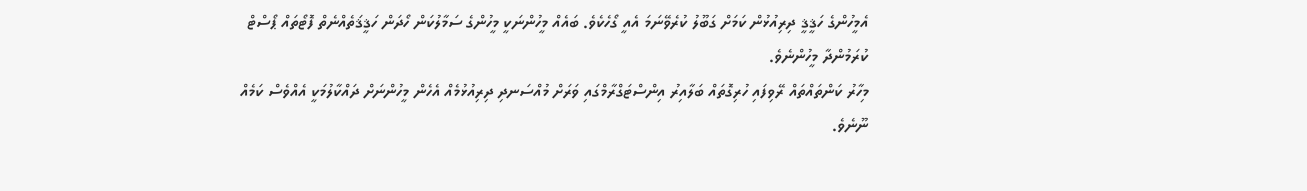އެމީހުންގެ ހަޤީޤީ ދިރިއުޅުން ކަމަށް ގަބޫލު ކުރެވޭނަމަ އެއީ ގޯހެކެވެ. ބައެއް މީހުންނަކީ މީހުންގެ ސަމާލުކަން ހޯދަން ހަޤީޤަތެއްނެތް ފޮޓޯތައް ޕޯސްޓް ކުރަމުންދާ މީހުންނެވެ.
މިހާރު ކަންތައްތައް ރޭވިފައި ހުރިގޮތައް ބަލާއިރު އިންސްޓަގްރާމްގައި ވަރަށް މުއްސަނދި ދިރިއުޅުމެއް އެހެން މީހުންނަށް ދައްކާލުމަކީ އެއްވެސް ކަމެއް ނޫނެވެ.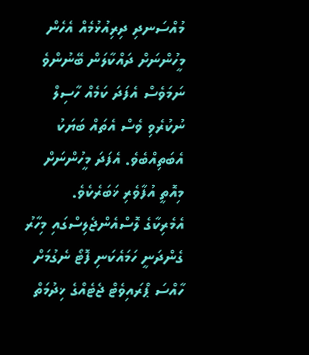މުއްސަނދި ދިރިއުޅުމެއް އެހެން މީހުންނަށް ދައްކާލަން ބޭނުންވެ ނަމަވެސް އެފަދަ ކަމެއް ހާސިލް ނުކުރެވި ވެސް އެތައް ބަޔަކު އެބަތިއްބެވެ. އެފަދަ މީހުންނަށް މިއޮތީ އުފާވެރި ޚަބަރެކެވެ.
އެމެރިކާގެ ލޮސްއެންޖެލިސްގައި މިހާރު ގެންދަނީ ހަމައެކަނި ފޮޓޯ ނެގުމަށް ހާއްސަ ޕްރައިވެޓް ޖެޓެއްގެ ޚިދުމަތް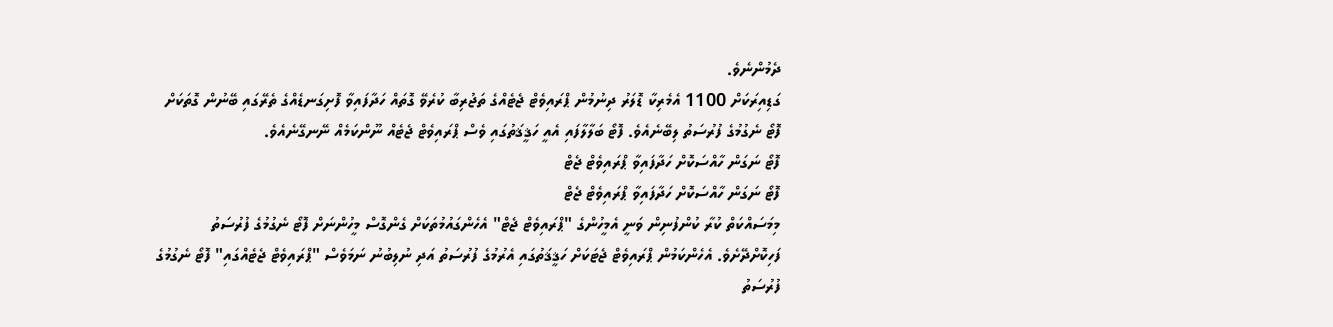ދެމުންނެވެ.
ގަޑިއިރަކަށް 1100 އެމެރިކާ ޑޮލަރު ދިނުމުން ޕްރައިވެޓް ޖެޓެއްގެ ތަޖުރިބާ ކުރެވޭ ގޮތައް ހަދާފައިވާ ފޮށިގަނޑެއްގެ ތެރޭގައި ބޭނުން ގޮތަކަށް ފޮޓޯ ނެގުމުގެ ފުރުސަތު ލިބޭނެއެވެ. ފޮޓޯ ބަލާލާފައި އެއީ ހަޤީޤަތުގައި ވެސް ޕްރައިވެޓް ޖެޓެއް ނޫންކަމެއް ނޭނގޭނެއެވެ.
ފޮޓޯ ނަގަން ހާއްސަކޮށް ހަދާފައިވާ ޕްރައިވެޓް ޖެޓް
ފޮޓޯ ނަގަން ހާއްސަކޮށް ހަދާފައިވާ ޕްރައިވެޓް ޖެޓް
މިމަސައްކަތް ކުރާ ކުންފުނިން ވަނީ އެމީހުންގެ "ޕްރައިވެޓް ޖެޓް" އެހެންގައުމުތަކަށް ގެންގޮސް މީހުންނަށް ފޮޓޯ ނެގުމުގެ ފުރުސަތު ފަހިކޮށްދޭށެވެ. އެހެންކަމުން ޕްރައިވެޓް ޖެޓަކަށް ހަޤީޤަތުގައި އެރުމުގެ ފުރުސަތު އަދި ނުލިބުނު ނަމަވެސް "ޕްރައިވެޓް ޖެޓެއްގައި" ފޮޓޯ ނެގުމުގެ ފުރުސަތު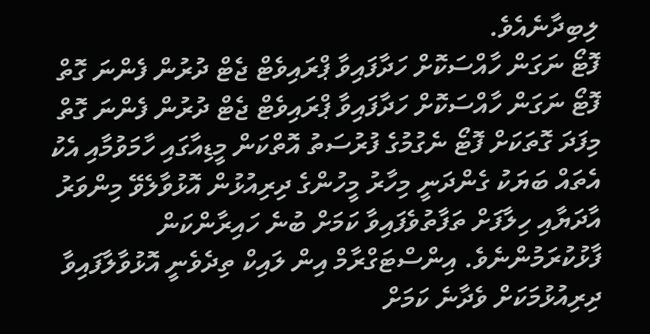ލިބިދާނެއެވެ.
ފޮޓޯ ނަގަން ހާއްސަކޮށް ހަދާފައިވާ ޕްރައިވެޓް ޖެޓް ދުރުން ފެންނަ ގޮތް
ފޮޓޯ ނަގަން ހާއްސަކޮށް ހަދާފައިވާ ޕްރައިވެޓް ޖެޓް ދުރުން ފެންނަ ގޮތް
މިފަދަ ގޮތަކަށް ފޮޓޯ ނެގުމުގެ ފުރުސަތު އޮތްކަން މީޑިއާގައި ހާމަވުމާއި އެކު އެތައް ބަޔަކު ގެންދަނީ މިހާރު މީހުންގެ ދިރިއުޅުން އޮޅުވާލެވޭ މިންވަރު އާދަޔާއި ހިލާފަށް ތަފާތުވެފައިވާ ކަމަށް ބުނެ ހައިރާންކަން ފާޅުކުރަމުންނެވެ. އިންސްޓަގްރާމް އިން ލައިކް ތިދެވެނީ އޮޅުވާލާފައިވާ ދިރިއުޅުމަކަށް ވެދާނެ ކަމަށް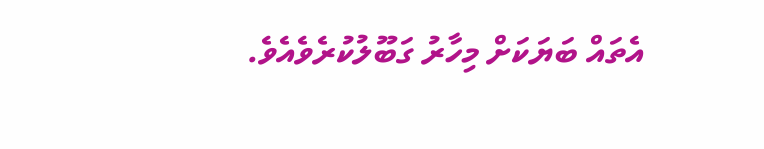އެތައް ބަޔަކަށް މިހާރު ގަބޫލުކުރެވެއެވެ.